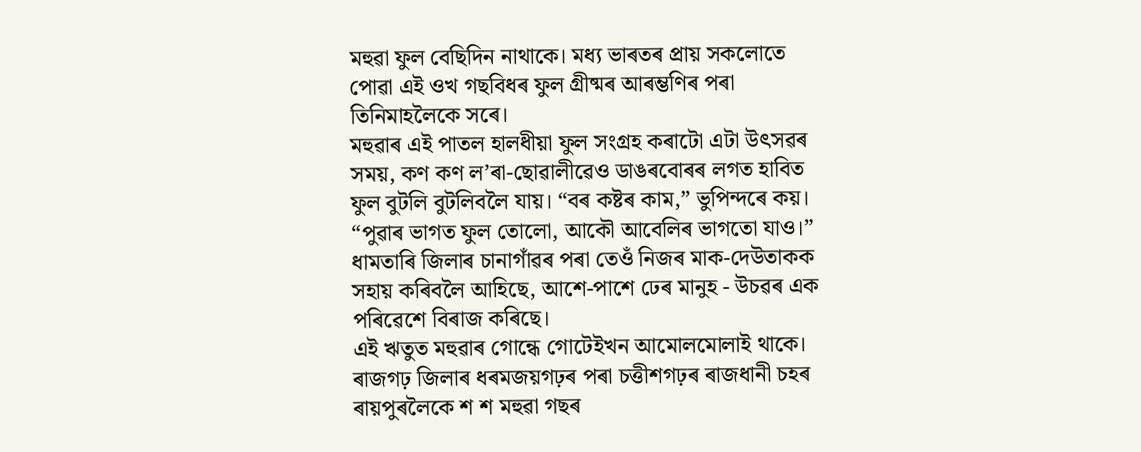মহুৱা ফুল বেছিদিন নাথাকে। মধ্য ভাৰতৰ প্ৰায় সকলোতে পোৱা এই ওখ গছবিধৰ ফুল গ্ৰীষ্মৰ আৰম্ভণিৰ পৰা তিনিমাহলৈকে সৰে।
মহুৱাৰ এই পাতল হালধীয়া ফুল সংগ্ৰহ কৰাটো এটা উৎসৱৰ সময়, কণ কণ ল’ৰা-ছোৱালীৱেও ডাঙৰবোৰৰ লগত হাবিত ফুল বুটলি বুটলিবলৈ যায়। “বৰ কষ্টৰ কাম,” ভুপিন্দৰে কয়। “পুৱাৰ ভাগত ফুল তোলো, আকৌ আবেলিৰ ভাগতো যাও।” ধামতাৰি জিলাৰ চানাগাঁৱৰ পৰা তেওঁ নিজৰ মাক-দেউতাকক সহায় কৰিবলৈ আহিছে, আশে-পাশে ঢেৰ মানুহ - উচৱৰ এক পৰিৱেশে বিৰাজ কৰিছে।
এই ঋতুত মহুৱাৰ গোন্ধে গোটেইখন আমোলমোলাই থাকে। ৰাজগঢ় জিলাৰ ধৰমজয়গঢ়ৰ পৰা চত্তীশগঢ়ৰ ৰাজধানী চহৰ ৰায়পুৰলৈকে শ শ মহুৱা গছৰ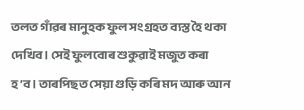তলত গাঁৱৰ মানুহক ফুল সংগ্ৰহত ব্যস্ত হৈ থকা দেখিব। সেই ফুলবোৰ শুকুৱাই মজুত কৰা হ’ব। তাৰপিছত সেয়া গুড়ি কৰি মদ আৰু আন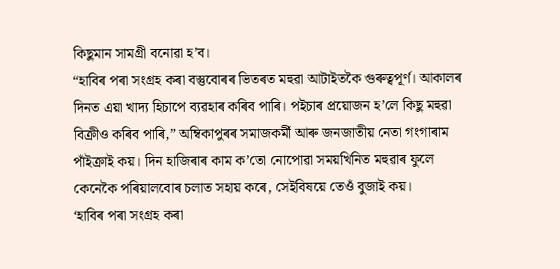কিছুমান সামগ্ৰী বনোৱা হ’ব।
“হাবিৰ পৰা সংগ্ৰহ কৰা বস্তুবোৰৰ ভিতৰত মহুৱা আটাইতকৈ গুৰুত্বপূৰ্ণ। আকালৰ দিনত এয়া খাদ্য হিচাপে ব্যৱহাৰ কৰিব পাৰি। পইচাৰ প্ৰয়োজন হ’লে কিছু মহুৱা বিক্ৰীও কৰিব পাৰি,” অম্বিকাপুৰৰ সমাজকৰ্মী আৰু জনজাতীয় নেতা গংগাৰাম পাঁইক্ৰাই কয়। দিন হাজিৰাৰ কাম ক’তো নোপোৱা সময়খিনিত মহুৱাৰ ফুলে কেনেকৈ পৰিয়ালবোৰ চলাত সহায় কৰে, সেইবিষয়ে তেওঁ বুজাই কয়।
‘হাবিৰ পৰা সংগ্ৰহ কৰা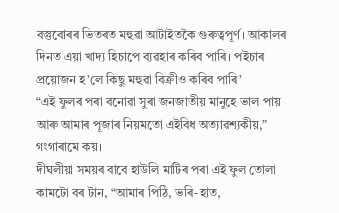বস্তুবোৰৰ ভিতৰত মহুৱা আটাইতকৈ গুৰুত্বপূৰ্ণ। আকালৰ দিনত এয়া খাদ্য হিচাপে ব্যৱহাৰ কৰিব পাৰি। পইচাৰ প্ৰয়োজন হ’লে কিছু মহুৱা বিক্ৰীও কৰিব পাৰি’
“এই ফুলৰ পৰা বনোৱা সুৰা জনজাতীয় মানুহে ভাল পায় আৰু আমাৰ পূজাৰ নিয়মতো এইবিধ অত্যাৱশ্যকীয়,” গংগাৰামে কয়।
দীঘলীয়া সময়ৰ বাবে হাউলি মাটিৰ পৰা এই ফুল তোলা কামটো বৰ টান, “আমাৰ পিঠি, ভৰি-হাত,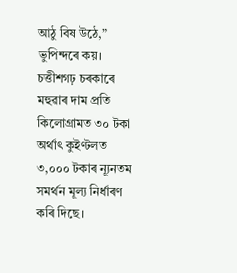আঠু বিষ উঠে,” ভুপিন্দৰে কয়।
চত্তীশগঢ় চৰকাৰে মহুৱাৰ দাম প্ৰতি কিলোগ্ৰামত ৩০ টকা অৰ্থাৎ কুইণ্টলত ৩,০০০ টকাৰ ন্যূনতম সমৰ্থন মূল্য নিৰ্ধাৰণ কৰি দিছে।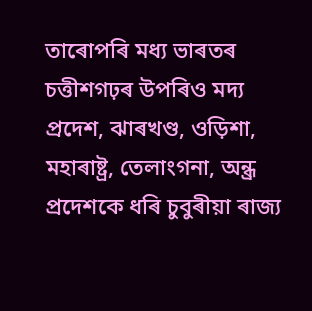তাৰোপৰি মধ্য ভাৰতৰ চত্তীশগঢ়ৰ উপৰিও মদ্য প্ৰদেশ, ঝাৰখণ্ড, ওড়িশা, মহাৰাষ্ট্ৰ, তেলাংগনা, অন্ধ্ৰ প্ৰদেশকে ধৰি চুবুৰীয়া ৰাজ্য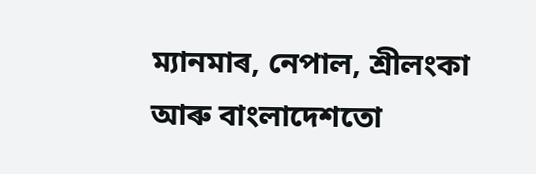ম্যানমাৰ, নেপাল, শ্ৰীলংকা আৰু বাংলাদেশতো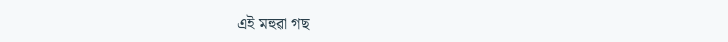এই মহুৱা গছ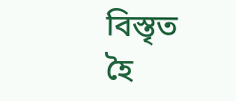বিস্তৃত হৈ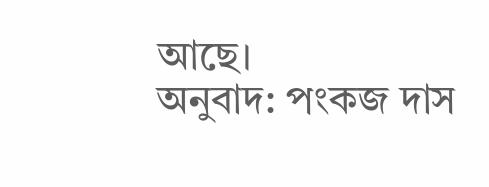আছে।
অনুবাদ: পংকজ দাস